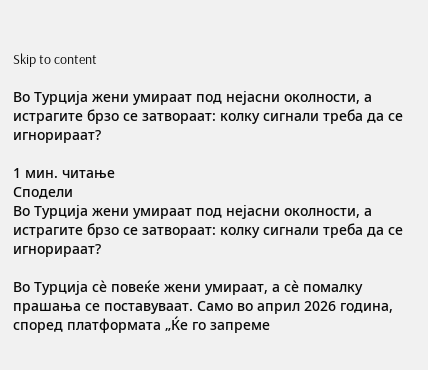Skip to content

Во Турција жени умираат под нејасни околности, а истрагите брзо се затвораат: колку сигнали треба да се игнорираат?

1 мин. читање
Сподели
Во Турција жени умираат под нејасни околности, а истрагите брзо се затвораат: колку сигнали треба да се игнорираат?

Во Турција сè повеќе жени умираат, а сè помалку прашања се поставуваат. Само во април 2026 година, според платформата „Ќе го запреме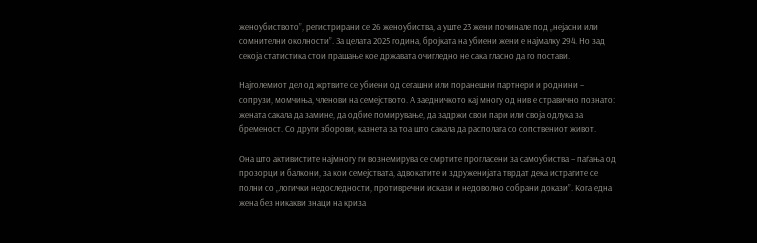женоубиството”, регистрирани се 26 женоубиства, а уште 23 жени починале под „нејасни или сомнителни околности”. За целата 2025 година, бројката на убиени жени е најмалку 294. Но зад секоја статистика стои прашање кое државата очигледно не сака гласно да го постави.

Најголемиот дел од жртвите се убиени од сегашни или поранешни партнери и роднини – сопрузи, момчиња, членови на семејството. А заедничкото кај многу од нив е стравично познато: жената сакала да замине, да одбие помирување, да задржи свои пари или своја одлука за бременост. Со други зборови, казнета за тоа што сакала да располага со сопствениот живот.

Она што активистите најмногу ги вознемирува се смртите прогласени за самоубиства – паѓања од прозорци и балкони, за кои семејствата, адвокатите и здруженијата тврдат дека истрагите се полни со „логички недоследности, противречни искази и недоволно собрани докази”. Кога една жена без никакви знаци на криза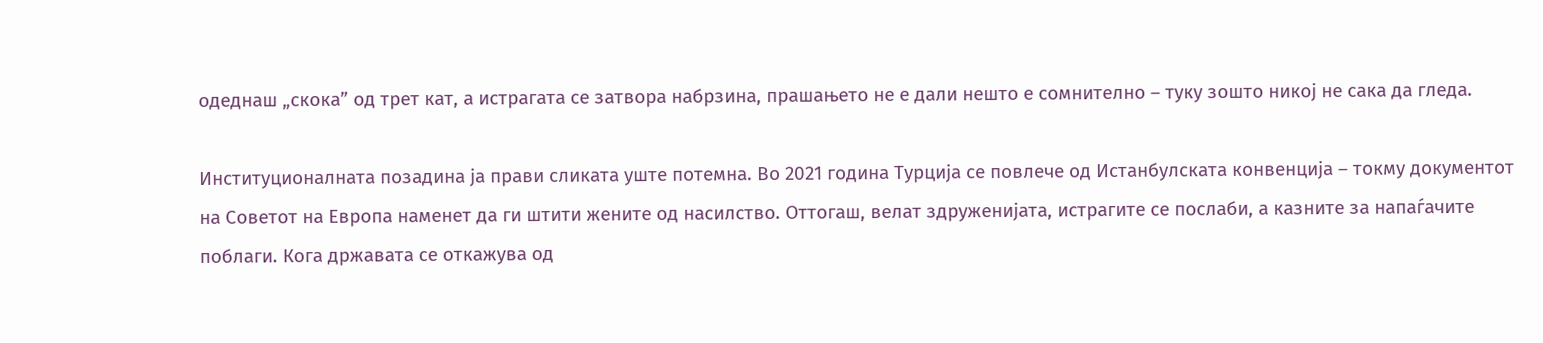одеднаш „скока” од трет кат, а истрагата се затвора набрзина, прашањето не е дали нешто е сомнително – туку зошто никој не сака да гледа.

Институционалната позадина ја прави сликата уште потемна. Во 2021 година Турција се повлече од Истанбулската конвенција – токму документот на Советот на Европа наменет да ги штити жените од насилство. Оттогаш, велат здруженијата, истрагите се послаби, а казните за напаѓачите поблаги. Кога државата се откажува од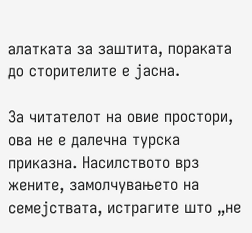алатката за заштита, пораката до сторителите е јасна.

За читателот на овие простори, ова не е далечна турска приказна. Насилството врз жените, замолчувањето на семејствата, истрагите што „не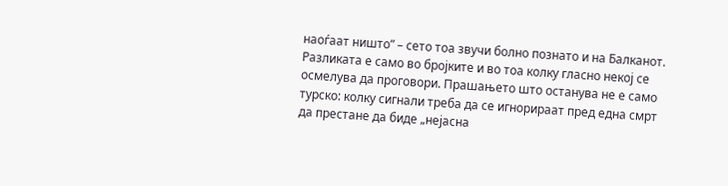наоѓаат ништо” – сето тоа звучи болно познато и на Балканот. Разликата е само во бројките и во тоа колку гласно некој се осмелува да проговори. Прашањето што останува не е само турско: колку сигнали треба да се игнорираат пред една смрт да престане да биде „нејасна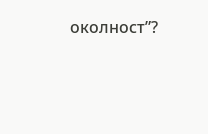околност”?